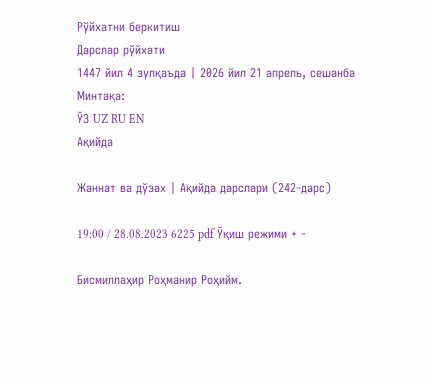Рўйхатни беркитиш
Дарслар рўйхати
1447 йил 4 зулқаъда | 2026 йил 21 апрель, сешанба
Минтақа:
ЎЗ UZ RU EN
Ақийда

Жаннат ва дўзах | Ақийда дарслари (242-дарс)

19:00 / 28.08.2023 6225 pdf Ўқиш режими + -

Бисмиллаҳир Роҳманир Роҳийм.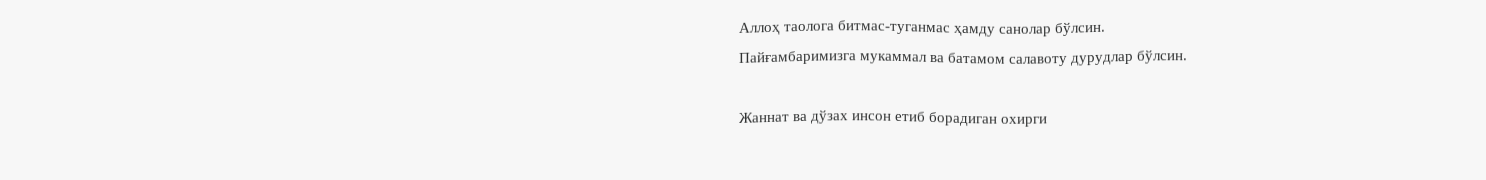Аллоҳ таолога битмас-туганмас ҳамду санолар бўлсин.
Пайғамбаримизга мукаммал ва батамом салавоту дурудлар бўлсин.

Жаннат ва дўзах инсон етиб борадиган охирги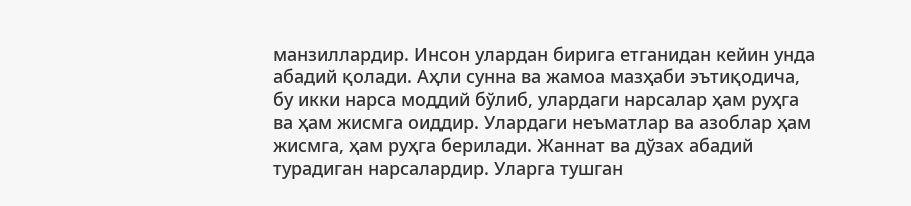манзиллардир. Инсон улардан бирига етганидан кейин унда абадий қолади. Аҳли сунна ва жамоа мазҳаби эътиқодича, бу икки нарса моддий бўлиб, улардаги нарсалар ҳам руҳга ва ҳам жисмга оиддир. Улардаги неъматлар ва азоблар ҳам жисмга, ҳам руҳга берилади. Жаннат ва дўзах абадий турадиган нарсалардир. Уларга тушган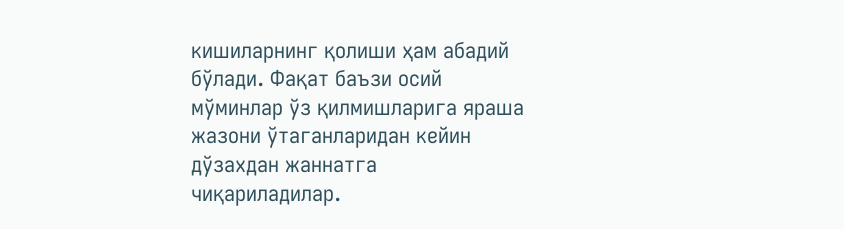кишиларнинг қолиши ҳам абадий бўлади. Фақат баъзи осий мўминлар ўз қилмишларига яраша жазони ўтаганларидан кейин дўзахдан жаннатга чиқариладилар.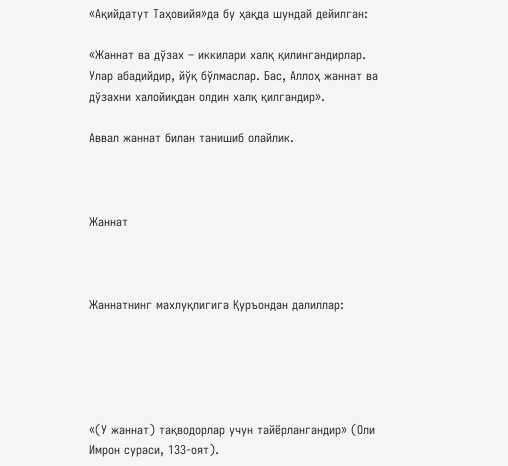«Ақийдатут Таҳовийя»да бу ҳақда шундай дейилган:

«Жаннат ва дўзах – иккилари халқ қилингандирлар. Улар абадийдир, йўқ бўлмаслар. Бас, Аллоҳ жаннат ва дўзахни халойиқдан олдин халқ қилгандир».

Аввал жаннат билан танишиб олайлик.



Жаннат



Жаннатнинг махлуқлигига Қуръондан далиллар:





«(У жаннат) тақводорлар учун тайёрлангандир» (Оли Имрон сураси, 133-оят).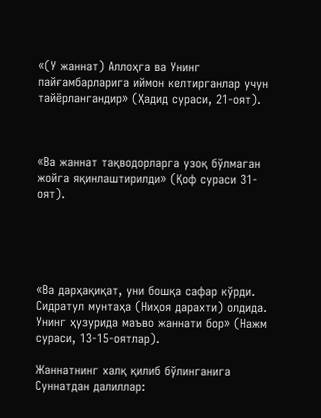«(У жаннат) Аллоҳга ва Унинг пайғамбарларига иймон келтирганлар учун тайёрлангандир» (Ҳадид сураси, 21-оят).



«Ва жаннат тақводорларга узоқ бўлмаган жойга яқинлаштирилди» (Қоф сураси 31-оят).





«Ва дарҳақиқат, уни бошқа сафар кўрди. Сидратул мунтаҳа (Ниҳоя дарахти) олдида. Унинг ҳузурида маъво жаннати бор» (Нажм сураси, 13-15-оятлар).

Жаннатнинг халқ қилиб бўлинганига Суннатдан далиллар: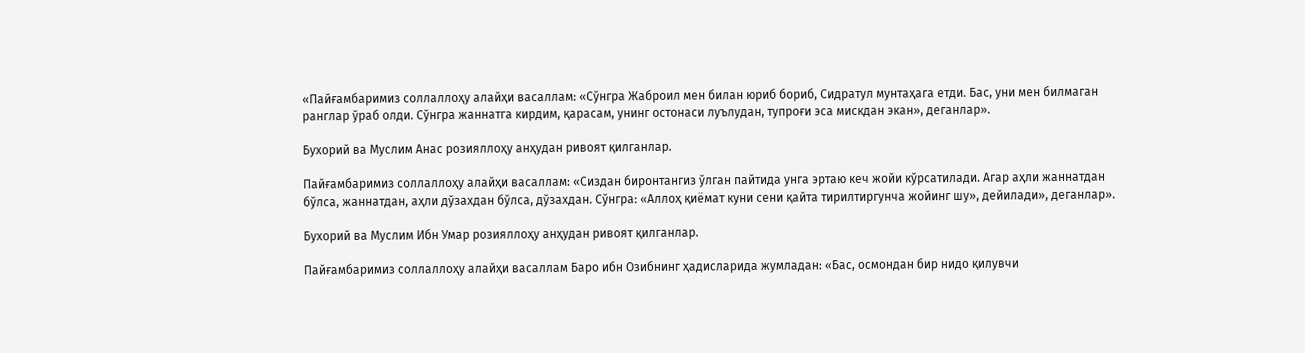«Пайғамбаримиз соллаллоҳу алайҳи васаллам: «Сўнгра Жаброил мен билан юриб бориб, Сидратул мунтаҳага етди. Бас, уни мен билмаган ранглар ўраб олди. Сўнгра жаннатга кирдим, қарасам, унинг остонаси луълудан, тупроғи эса мискдан экан», деганлар».

Бухорий ва Муслим Анас розияллоҳу анҳудан ривоят қилганлар.

Пайғамбаримиз соллаллоҳу алайҳи васаллам: «Сиздан биронтангиз ўлган пайтида унга эртаю кеч жойи кўрсатилади. Агар аҳли жаннатдан бўлса, жаннатдан, аҳли дўзахдан бўлса, дўзахдан. Сўнгра: «Аллоҳ қиёмат куни сени қайта тирилтиргунча жойинг шу», дейилади», деганлар».

Бухорий ва Муслим Ибн Умар розияллоҳу анҳудан ривоят қилганлар.

Пайғамбаримиз соллаллоҳу алайҳи васаллам Баро ибн Озибнинг ҳадисларида жумладан: «Бас, осмондан бир нидо қилувчи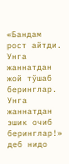«Бандам рост айтди. Унга жаннатдан жой тўшаб беринглар. Унга жаннатдан эшик очиб беринглар!» деб нидо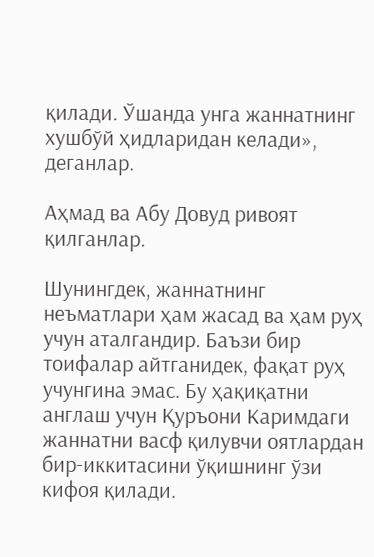қилади. Ўшанда унга жаннатнинг хушбўй ҳидларидан келади», деганлар.

Аҳмад ва Абу Довуд ривоят қилганлар.

Шунингдек, жаннатнинг неъматлари ҳам жасад ва ҳам руҳ учун аталгандир. Баъзи бир тоифалар айтганидек, фақат руҳ учунгина эмас. Бу ҳақиқатни англаш учун Қуръони Каримдаги жаннатни васф қилувчи оятлардан бир-иккитасини ўқишнинг ўзи кифоя қилади.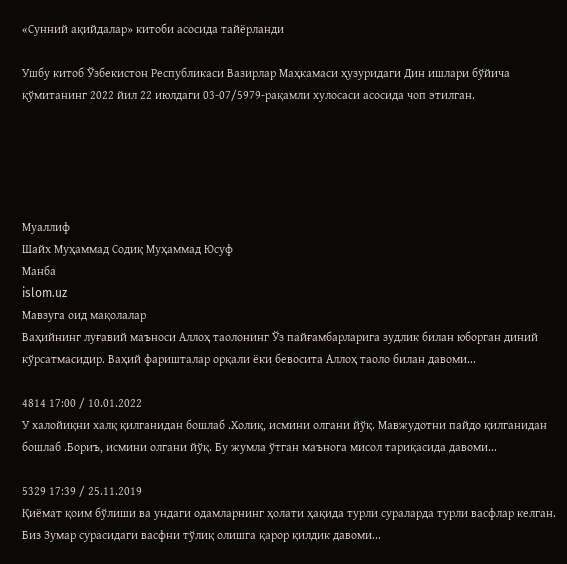«Сунний ақийдалар» китоби асосида тайёрланди

Ушбу китоб Ўзбекистон Республикаси Вазирлар Маҳкамаси ҳузуридаги Дин ишлари бўйича қўмитанинг 2022 йил 22 июлдаги 03-07/5979-рақамли хулосаси асосида чоп этилган.





Муаллиф
Шайх Муҳаммад Содиқ Муҳаммад Юсуф
Манба
islom.uz
Мавзуга оид мақолалар
Ваҳийнинг луғавий маъноси Аллоҳ таолонинг Ўз пайғамбарларига зудлик билан юборган диний кўрсатмасидир. Ваҳий фаришталар орқали ёки бевосита Аллоҳ таоло билан давоми...

4814 17:00 / 10.01.2022
У халойиқни халқ қилганидан бошлаб .Холиқ, исмини олгани йўқ. Мавжудотни пайдо қилганидан бошлаб .Бориъ, исмини олгани йўқ. Бу жумла ўтган маънога мисол тариқасида давоми...

5329 17:39 / 25.11.2019
Қиёмат қоим бўлиши ва ундаги одамларнинг ҳолати ҳақида турли сураларда турли васфлар келган. Биз Зумар сурасидаги васфни тўлиқ олишга қарор қилдик давоми...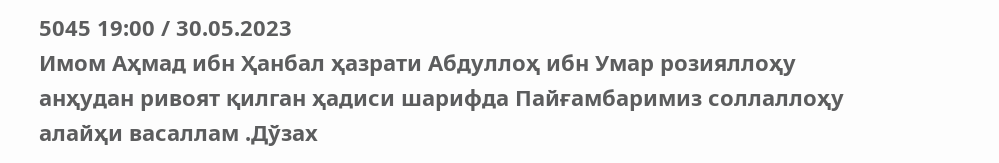5045 19:00 / 30.05.2023
Имом Аҳмад ибн Ҳанбал ҳазрати Абдуллоҳ ибн Умар розияллоҳу анҳудан ривоят қилган ҳадиси шарифда Пайғамбаримиз соллаллоҳу алайҳи васаллам .Дўзах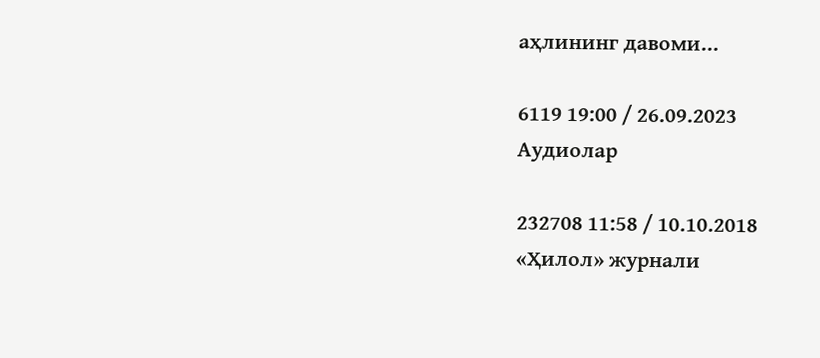аҳлининг давоми...

6119 19:00 / 26.09.2023
Аудиолар

232708 11:58 / 10.10.2018
«Ҳилол» журнали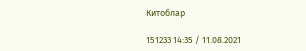Китоблар

151233 14:35 / 11.08.2021